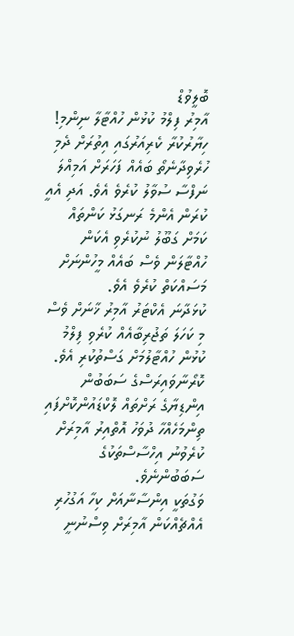ބޮލީވުޑް
އާމިރު ފިލްމު ކުޅުން ހުއްޓާލާ ނިންމި!
ހިޔާރުކުރާ ކެރިއަރުގައި އިތުރަށް ދެމި ހުރެވިދާނެތޯ ބައެއް ފަހަރަށް އަމިއްލަ ނަފްސާ ސުވާލު ކުރެވެ އެވެ. އަދި އެއީ ކުރަން އެންމެ ރަނގަޅު ކަންތައް ކަމަށް ގަބޫލު ނުކުރެވި އެކަން ހުއްޓާލަން ވެސް ބައެއް މީހުންނަށް މަސައްކަތް ކުރެވެ އެވެ.
ކުޅަދާނަ އެކްޓަރު އާމިރު ޚާނަށް ވެސް މި ކަހަލަ ތަޖުރިބާއެއް ކުރެވި ފިލްމު ކުޅުން ހުއްޓާލުމަށް ގަސްތުކުރި އެވެ. ކޮރޯނާވައިރަސްގެ ސަބަބުން އިންޑިޔާގެ ރަށްތައް ލޮކްޑައުންކޮށްފައި ތިންމަހެއްހާ ދުވަހު އޮތްއިރު އާމިރަށް ކުރެވުނު އިހްސާސްތަކުގެ ސަބަބުންނެވެ.
ވަގުތަކީ އިންސާނާއަށް ކިހާ އަގުހުރި އެއްޗެއްކަން އާމިރަށް ވިސްނުނީ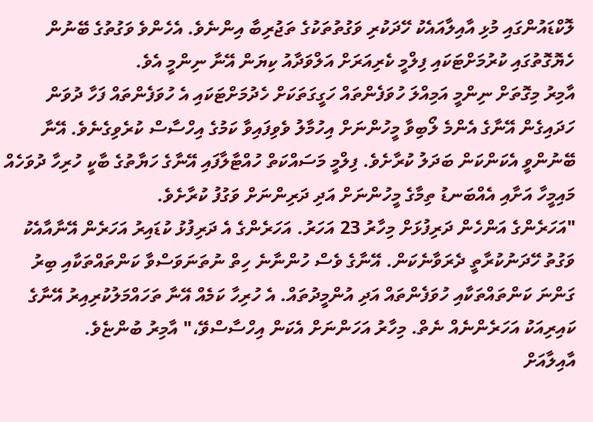ލޮކްޑައުންގައި މުޅި އާއިލާއައެކު ހޭދަކުރި ވަގުތުތަކުގެ ތަޖުރިބާ އިންނެވެ. އެހެންވެ ވަގުތުގެ ބޭނުން ހެޔޮގޮތުގައި ކުރުމަށްޓަކައި ފިލްމީ ކެރިއަރަށް އަލްވަދާއު ކިޔަން އޭނާ ނިންމީ އެވެ.
އާމިރު މިގޮތަށް ނިންމީ އަމިއްލަ ހުވަފެންތައް ހަގީގަތަކަށް ހެދުމަށްޓަކައި އެ ހުވަފެންތައް ފަހާ ދުވަން ހަދައިގެން އޭނާގެ އެންމެ ލޯބިވާ މީހުންނަށް އިހުމާލު ވެވިފައިވާ ކަމުގެ އިހްސާސް ކުރެވިގެނެވެ. އޭނާ ބޭނުންވީ އެކަންކަން ބަދަލު ކުރާށެވެ. ފިލްމީ މަސައްކަތް ހުއްޓާލާފައި އޭނާގެ ހަޔާތުގެ ބާކީ ހުރިހާ ދުވަހެއް މައިމީހާ އަށާއި އެއްބަނޑު ތިމާގެ މީހުންނަށް އަދި ދަރިންނަށް ވަގުފު ކުރާށެވެ.
"އަހަރެންގެ އަންހެން ދަރިފުޅަށް މިހާރު 23 އަހަރު. އަހަރެންގެ އެ ދަރިފުޅު ކުޑައިރު އަހަރެން އޭނާއާއެކު ވަގުތު ހޭދަނުކުރާތީ ދެރަވާނެކަން. އޭނާގެ ވެސް ހުންނާނެ ހިތް ނުތަނަވަސްވާ ކަންތައްތަކާއި ބިރު ގަންނަ ކަންތައްތަކާއި ހުވަފެންތައް އަދި އުންމީދުތައް. އެ ހުރިހާ ކަމެއް އޭނާ ތަހައްމަލުކުރިއިރު އޭނާގެ ކައިރިއަކު އަހަރެންނެއް ނެތް. މިހާރު އަހަންނަށް އެކަން އިހްސާސްވޭ،" އާމިރު ބުންޏެވެ.
އާއިލާއަށް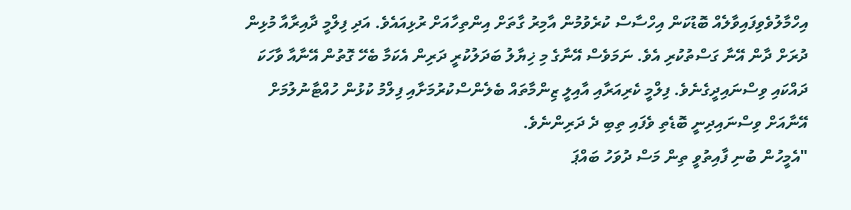އިހްމާލުވެވިފައިވާލެއް ބޮޑުކަން އިހްސާސް ކުރެވުމުން އާމިރު ގާތަށް އިންތިހާއަށް ރުޅިއައެވެ. އަދި ފިލްމީ ދާއިރާއާ މުޅިން ދުރަށް ދާން އޭނާ ގަސްތުކުރި އެވެ. ނަމަވެސް އޭނާގެ މި ޚިޔާލު ބަދަލުކުރީ ދަރިން އެކަމާ ބެހޭ ގޮތުން އޭނާއާ ވާހަކަ ދައްކައި ވިސްނައިދީގެނެވެ. ފިލްމީ ކެރިއަރާއި އާއިލީ ޒިންމާތައް ބެލެންސްކުރުމަށާއި ފިލްމު ކުޅުން ހުއްޓާނުލުމަށް އޭނާއަށް ވިސްނައިދިނީ ބޮޑެތި ވެފައި ތިބި ދެ ދަރިންނެވެ.
"އެމީހުން ބުނި ފާއިތުވީ ތިން މަސް ދުވަހު ބައްޕަ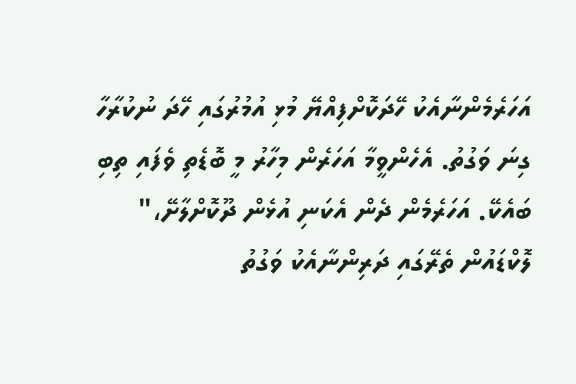އަހަރެމެންނާއެކު ހޭދަކޮށްފިއްޔޭ މުޅި އުމުރުގައި ހޭދަ ނުކުރާހާ ގިނަ ވަގުތު. އެހެންވީމާ އަހަރެން މިހާރު މީ ބޮޑެތި ވެފައި ތިބި ބައެކޭ. އަހަރެމެން ދެން އެކަނި އުޅެން ދޫކޮށްލާށޭ،" ލޮކްޑައުން ތެރޭގައި ދަރިންނާއެކު ވަގުތު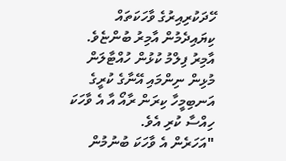ހޭދަކުރިއިރުގެ ވާހަކަތައް ކިޔައިދެމުން އާމިރު ބުންޏެވެ. އާމިރު ފިލްމު ކުޅުން ހުއްޓާލަން މުޅިން ނިންމައި އޭނާގެ ކުރީގެ އަނބިމީހާ ކިރަން ރާއޯ އާ އެ ވާހަކަ ހިއްސާ ކުރި އެވެ.
"އަހަރެން އެ ވާހަކަ ބުނުމުން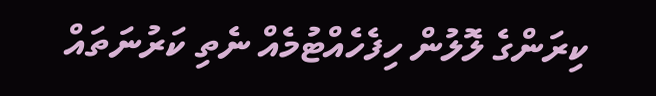ކިރަންގެ ލޮލުން ހިފެހެއްޓުމެއް ނެތި ކަރުނަތައް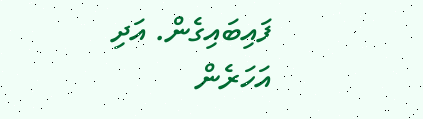ފައިބައިގެން. އަދި އަހަރެން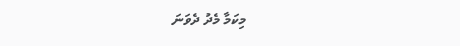މިކަމާ މެދު ދެވަނަ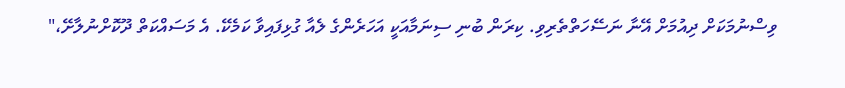ވިސްނުމަކަށް ދިއުމަށް އޭނާ ނަސޭހަތްތެރިވި. ކިރަން ބުނި ސިނަމާއަކީ އަހަރެންގެ ލެއާ ގުޅިފައިވާ ކަމެކޭ. އެ މަސައްކަތް ދޫކޮށްނުލާށޭ،"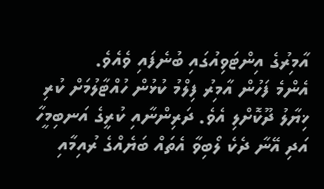އާމިރުގެ އިންޓަވިއުގައި ބުނެފައި ވެއެވެ.
އެންމެ ފަހުން އާމިރު ފިލްމު ކުޅުން ހުއްޓާލުމަށް ކުރި ޚިޔާލު ދޫކޮށްލި އެވެ. ދަރިންނާއި ކުރީގެ އަނބިމީހާ އަދި އޭނާ ދެކެ ލޯބިވާ އެތައް ބަޔެއްގެ ރުއިމާއި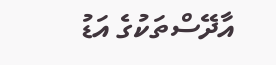އާދޭސްތަކުގެ އަޑު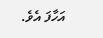އަހާފަ އެވެ.